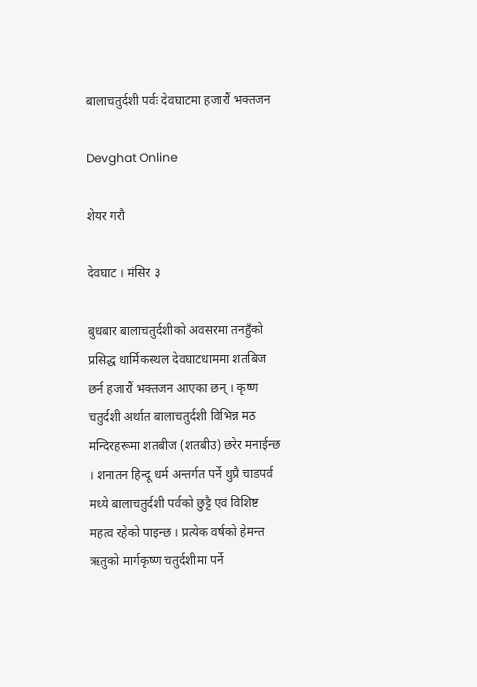बालाचतुर्दशी पर्वः देवघाटमा हजारौं भक्तजन

Devghat Online

शेयर गरौ

देवघाट । मंसिर ३

बुधबार बालाचतुर्दशीको अवसरमा तनहुँको प्रसिद्ध धार्मिकस्थल देवघाटधाममा शतबिज छर्न हजारौं भक्तजन आएका छन् । कृष्ण चतुर्दशी अर्थात बालाचतुर्दशी विभिन्न मठ मन्दिरहरूमा शतबीज (शतबीउ) छरेर मनाईन्छ । शनातन हिन्दू धर्म अन्तर्गत पर्ने थुप्रै चाडपर्व मध्ये बालाचतुर्दशी पर्वको छुट्टै एवं विशिष्ट महत्व रहेको पाइन्छ । प्रत्येक वर्षको हेमन्त ऋतुको मार्गकृष्ण चतुर्दशीमा पर्ने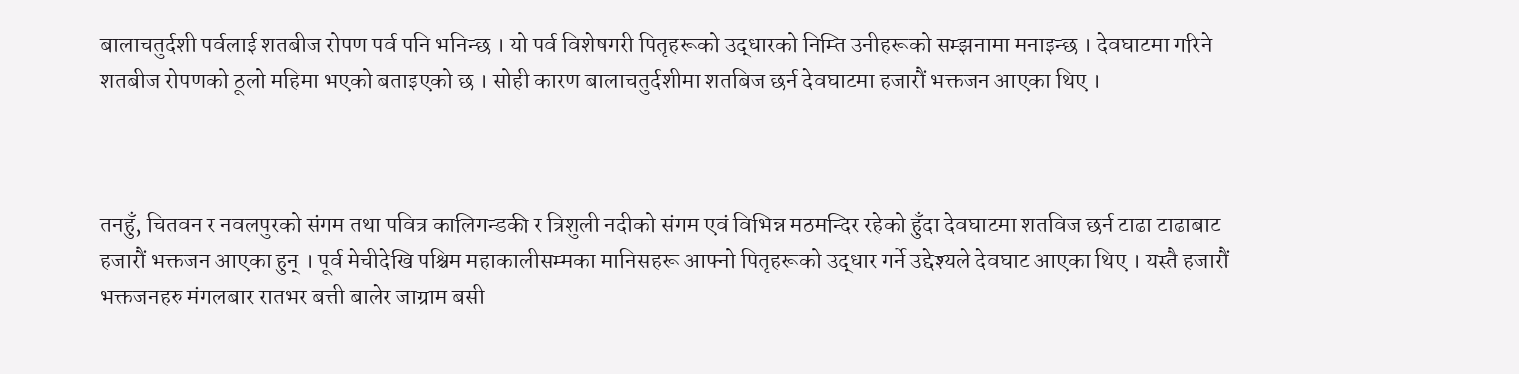बालाचतुर्दशी पर्वलाई शतबीज रोपण पर्व पनि भनिन्छ । यो पर्व विशेषगरी पितृहरूको उद्धारको निम्ति उनीहरूको सम्झनामा मनाइन्छ । देवघाटमा गरिने शतबीज रोपणको ठूलो महिमा भएको बताइएको छ । सोही कारण बालाचतुर्दशीमा शतबिज छर्न देवघाटमा हजारौं भक्तजन आएका थिए ।



तनहुँ, चितवन र नवलपुरको संगम तथा पवित्र कालिगन्डकी र त्रिशुली नदीको संगम एवं विभिन्न मठमन्दिर रहेको हुँदा देवघाटमा शतविज छर्न टाढा टाढाबाट हजारौं भक्तजन आएका हुन् । पूर्व मेचीदेखि पश्चिम महाकालीसम्मका मानिसहरू आफ्नो पितृहरूको उद्धार गर्ने उद्देश्यले देवघाट आएका थिए । यस्तै हजारौं भक्तजनहरु मंगलबार रातभर बत्ती बालेर जाग्राम बसी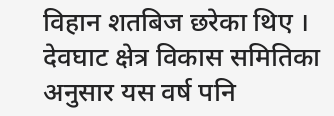विहान शतबिज छरेका थिए । देवघाट क्षेत्र विकास समितिका अनुसार यस वर्ष पनि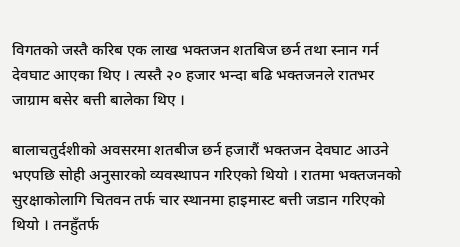विगतको जस्तै करिब एक लाख भक्तजन शतबिज छर्न तथा स्नान गर्न देवघाट आएका थिए । त्यस्तै २० हजार भन्दा बढि भक्तजनले रातभर जाग्राम बसेर बत्ती बालेका थिए ।

बालाचतुर्दशीको अवसरमा शतबीज छर्न हजारौं भक्तजन देवघाट आउने भएपछि सोही अनुसारको व्यवस्थापन गरिएको थियो । रातमा भक्तजनको सुरक्षाकोलागि चितवन तर्फ चार स्थानमा हाइमास्ट बत्ती जडान गरिएको थियो । तनहुँतर्फ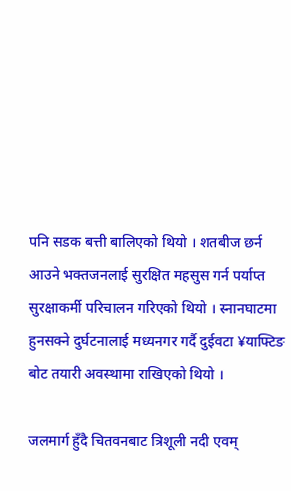पनि सडक बत्ती बालिएको थियो । शतबीज छर्न आउने भक्तजनलाई सुरक्षित महसुस गर्न पर्याप्त सुरक्षाकर्मी परिचालन गरिएको थियो । स्नानघाटमा हुनसक्ने दुर्घटनालाई मध्यनगर गर्दै दुईवटा ¥याफ्टिङ बोट तयारी अवस्थामा राखिएको थियो ।

जलमार्ग हुँदै चितवनबाट त्रिशूली नदी एवम्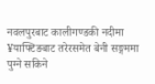नवलपुरबाट कालीगण्डकी नदीमा ¥याफ्टिङबाट तरेरसमेत बेनी सङ्गममा पुग्ने सकिने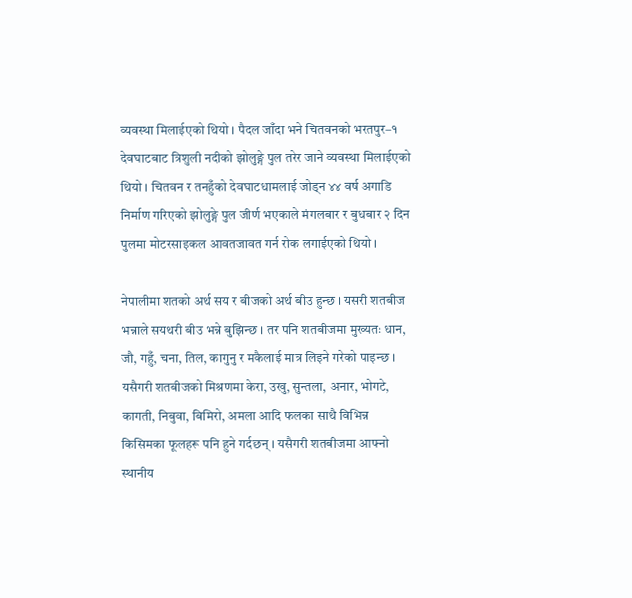व्यवस्था मिलाईएको थियो । पैदल जाँदा भने चितवनको भरतपुर–१ देवघाटबाट त्रिशुली नदीको झोलुङ्गे पुल तरेर जाने व्यवस्था मिलाईएको थियो । चितवन र तनहुँको देवघाटधामलाई जोड्न ४४ वर्ष अगाडि निर्माण गरिएको झोलुङ्गे पुल जीर्ण भएकाले मंगलबार र बुधबार २ दिन पुलमा मोटरसाइकल आवतजावत गर्न रोक लगाईएको थियो ।

नेपालीमा शतको अर्थ सय र बीजको अर्थ बीउ हुन्छ । यसरी शतबीज भन्नाले सयथरी बीउ भन्ने बुझिन्छ । तर पनि शतबीजमा मुख्यतः धान, जौ, गहुँ, चना, तिल, कागुनु र मकैलाई मात्र लिइने गरेको पाइन्छ । यसैगरी शतबीजको मिश्रणमा केरा, उखु, सुन्तला, अनार, भोगटे, कागती, निबुवा, बिमिरो, अमला आदि फलका साथै विभिन्न किसिमका फूलहरू पनि हुने गर्दछन् । यसैगरी शतबीजमा आफ्नो स्थानीय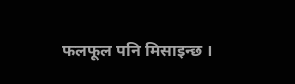फलफूल पनि मिसाइन्छ ।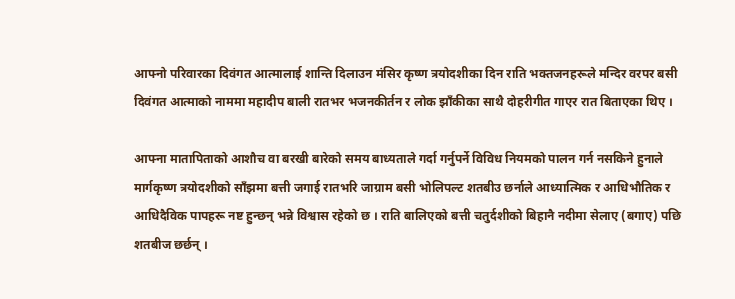आफ्नो परिवारका दिवंगत आत्मालाई शान्ति दिलाउन मंसिर कृष्ण त्रयोदशीका दिन राति भक्तजनहरूले मन्दिर वरपर बसी दिवंगत आत्माको नाममा महादीप बाली रातभर भजनकीर्तन र लोक झाँकीका साथै दोहरीगीत गाएर रात बिताएका थिए ।

आफ्ना मातापिताको आशौच वा बरखी बारेको समय बाध्यताले गर्दा गर्नुपर्ने विविध नियमको पालन गर्न नसकिने हुनाले मार्गकृष्ण त्रयोदशीको साँझमा बत्ती जगाई रातभरि जाग्राम बसी भोलिपल्ट शतबीउ छर्नाले आध्यात्मिक र आधिभौतिक र आधिदैविक पापहरू नष्ट हुन्छन् भन्ने विश्वास रहेको छ । राति बालिएको बत्ती चतुर्दशीको बिहानै नदीमा सेलाए (बगाए) पछि शतबीज छर्छन् ।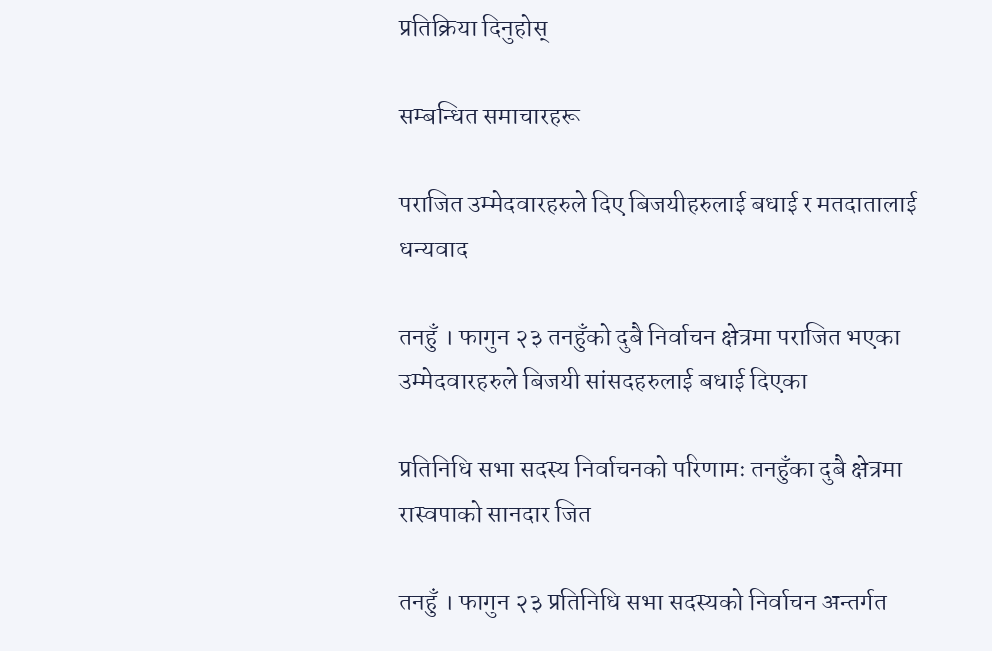प्रतिक्रिया दिनुहोस्

सम्बन्धित समाचारहरू

पराजित उम्मेदवारहरुले दिए बिजयीहरुलाई बधाई र मतदातालाई धन्यवाद

तनहुँ । फागुन २३ तनहुँको दुबै निर्वाचन क्षेत्रमा पराजित भएका उम्मेदवारहरुले बिजयी सांसदहरुलाई बधाई दिएका

प्रतिनिधि सभा सदस्य निर्वाचनको परिणामः तनहुँका दुबै क्षेत्रमा रास्वपाको सानदार जित

तनहुँ । फागुन २३ प्रतिनिधि सभा सदस्यको निर्वाचन अन्तर्गत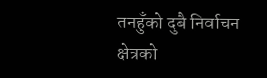तनहुँको दुबै निर्वाचन क्षेत्रको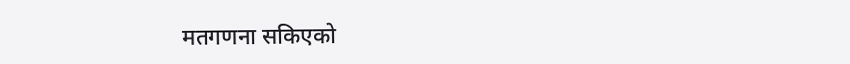मतगणना सकिएको